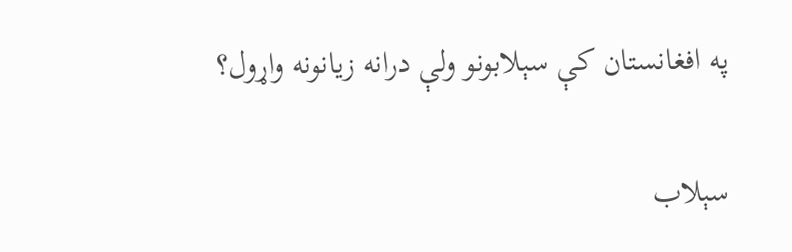په افغانستان کې سېلابونو ولې درانه زیانونه واړول؟

سېلاب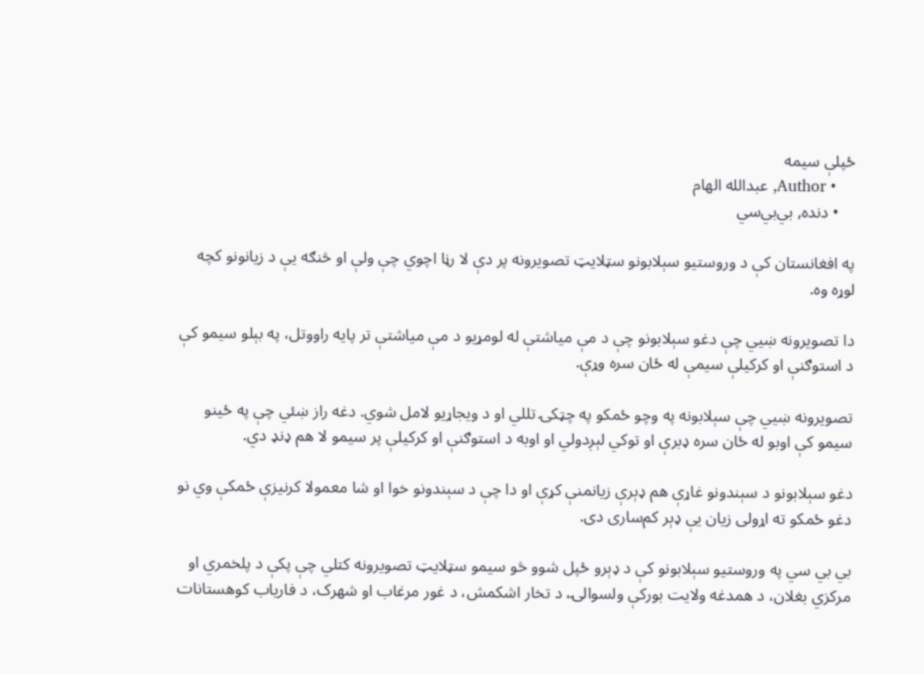ځپلې سیمه
    • Author, عبدالله الهام
    • دنده, بي‌بي‌سي

په افغانستان کې د وروستیو سېلابونو سټلایټ تصویرونه پر دې لا رڼا اچوي چې ولې او څنګه يې د زیانونو کچه لوړه وه.

دا تصویرونه ښيي چې دغو سېلابونو چې د مې میاشتې له لومړیو د مې میاشتې تر پایه راووتل، په بېلو سیمو کې د استوګنې او کرکیلې سیمې له ځان سره وړې.

تصویرونه ښيي چې سېلابونه په وچو ځمکو په چټکۍ تللي او د ویجاړیو لامل شوي. دغه راز ښئي چې په ځینو سیمو کې اوبو له ځان سره ډبرې او توکي لېږدولي او اوبه د استوګنې او کرکیلې پر سیمو لا هم ډنډ دي.

دغو سېلابونو د سېندونو غاړې هم ډېرې زیانمنې کړې او دا چې د سېندونو خوا او شا معمولا کرنیزې ځمکې وي نو دغو ځمکو ته اړولی زیان يې ډېر کم‌ساری دی.

بي بي سي په وروستیو سېلابونو کې د ډېرو ځپل شوو څو سیمو سټلایټ تصویرونه کتلي چې پکې د پلخمري او مرکزي بغلان، د همدغه ولایت بورکې ولسوالۍ، د تخار اشکمش، د غور مرغاب او شهرک، د فاریاب کوهستانات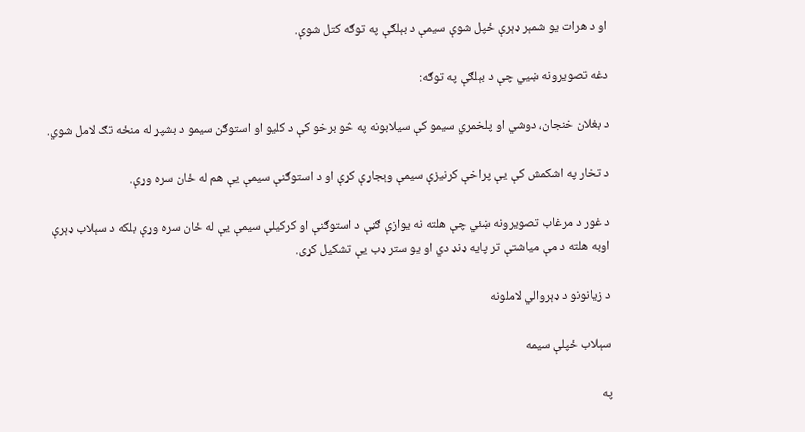او د هرات یو شمېر ډېرې ځپل شوې سیمې د بېلګې په توګه کتل شوې.

دغه تصویرونه ښيي چې د بېلګې په توګه:

د بغلان خنجان، دوشي او پلخمري سیمو کې سیلابونه په څو برخو کې د کلیو او استوګن سیمو د بشپړ له منځه تګ لامل شوي.

د تخار په اشکمش کې یې پراخې کرنیزې سیمې وېجاړې کړې او د استوګنې سیمې يې هم له ځان سره وړې.

د غور د مرغاب تصویرونه ښئي چې هلته نه یوازې ګڼې د استوګنې او کرکیلې سیمې يې له ځان سره وړې بلکه د سېلاب ډېرې اوبه هلته د مې میاشتې تر پایه ډنډ دي او یو ستر ډب یې تشکیل کړی.

د زیانونو د ډېروالي لاملونه

سېلاب ځپلې سیمه

په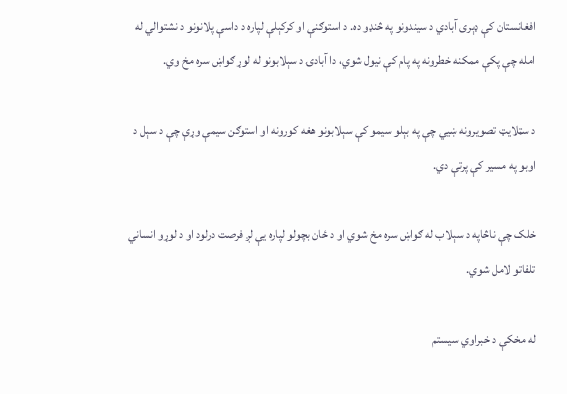افغانستان کې ډېری آبادي د سیندونو په څنډو ده. د استوګنې او کرکېلې لپاره د داسې پلانونو د نشتوالي له امله چې پکې ممکنه خطرونه په پام کې نیول شوي، دا آبادۍ د سېلابونو له لوړ ګواښ سره مخ وي.

د سټلایټ تصویرونه ښيي چې په بېلو سیمو کې سېلابونو هغه کورونه او استوګن سیمې وړې چې د سېل د اوبو په مسیر کې پرتې دي.

خلک چې ناڅاپه د سېلاب له ګواښ سره مخ شوي او د ځان بچولو لپاره يې لږ فرصت درلود او د لوړو انساني تلفاتو لامل شوي.

له مخکې د خبراوي سیستم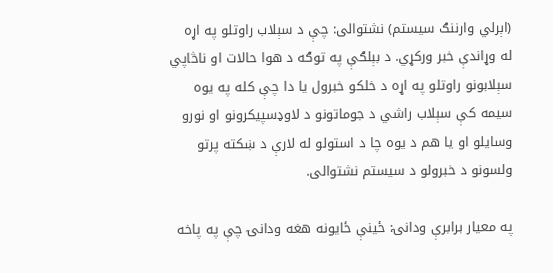(اېرلي وارننګ سیستم) نشتوالی: چې د سېلاب راوتلو په اړه له وړاندې خبر ورکړي. د بېلګې په توګه د هوا حالات او ناڅاپي سېلابونو راوتلو په اړه د خلکو خبرول یا دا چې کله په یوه سیمه کې سېلاب راشي د جوماتونو د لاوډسپیکرونو او نورو وسایلو او یا هم د یوه چا د استولو له لارې د ښکته پرتو ولسونو د خبرولو د سیستم نشتوالی.

په معیار برابرې ودانۍ: ځینې ځایونه هغه ودانۍ چې په پاخه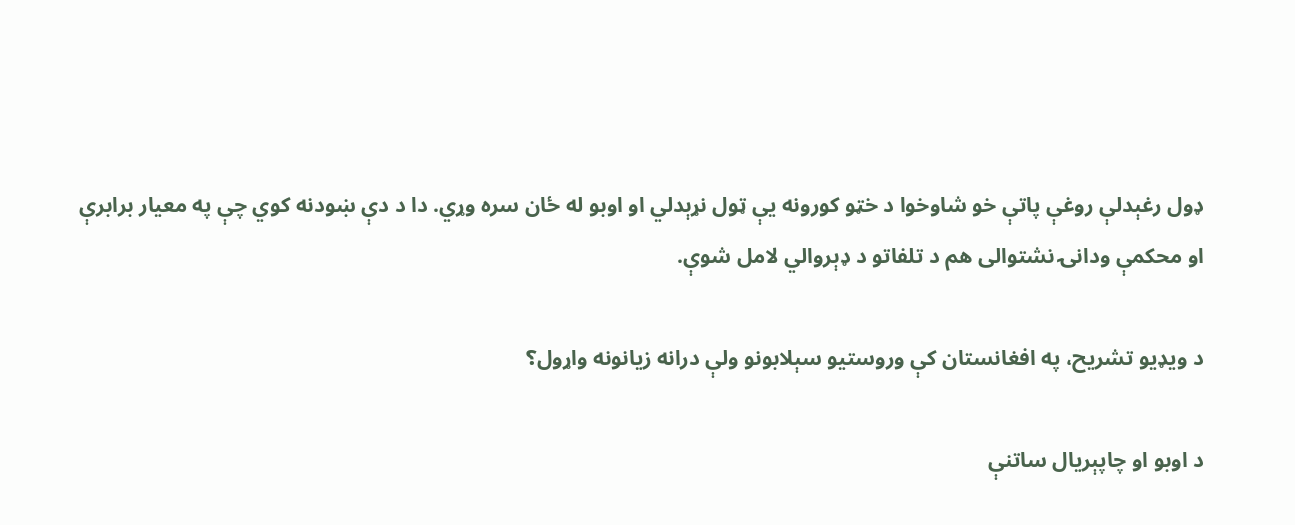ډول رغېدلې روغې پاتې خو شاوخوا د خټو کورونه یې ټول نړېدلي او اوبو له ځان سره وړي. دا د دې ښودنه کوي چې په معیار برابرې او محکمې ودانۍ نشتوالی هم د تلفاتو د ډېروالي لامل شوې.

د ویډیو تشریح، په افغانستان کې وروستیو سېلابونو ولې درانه زیانونه واړول؟

د اوبو او چاپېریال ساتنې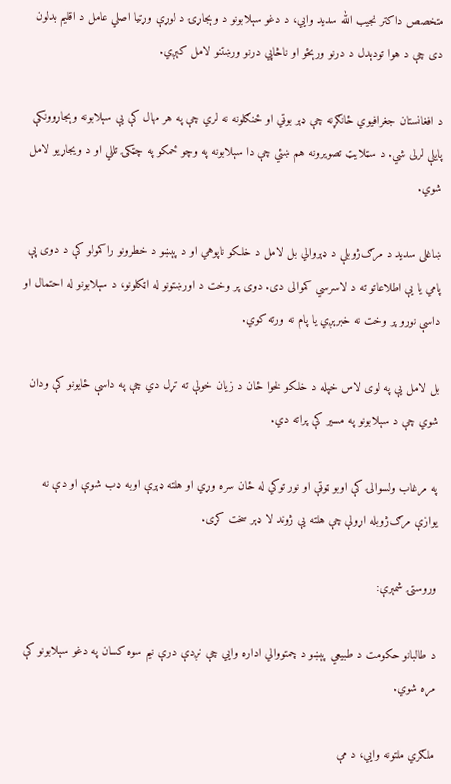متخصص داکتر نجیب الله سدید وايي، د دغو سېلابونو د وېجاړۍ د لوړې وړتیا اصلي عامل د اقلیم بدلون دی چې د هوا تودېدل د درنو ورېځو او ناڅاپي درنو ورښتنو لامل کېږي.

د افغانستان جغرافيوي ځانګړنه چې ډېر بوټي او ځنګلونه نه لري چې په هر مهال کې یې سېلابونه وېجاړوونکې پایلې لرلی شي. د سټلایټ تصویرونه هم ښئي چې دا سېلابونه په وچو ځمکو په چټکۍ تللي او د ویجاړیو لامل شوي.

ښاغلی سدید د مرګ‌ژوبلې د ډېروالي بل لامل د خلکو ناپوهي او د پېښو د خطرونو راکمولو کې د دوی پې پامي یا یې اطلاعاتو ته د لاسرسي کموالی دی. دوی پر وخت د اورښتونو له اټکلونو، د سېلابونو له احتمال او داسې نورو پر وخت نه خبرېږي یا پام نه ورته کوي.

بل لامل یې په لوی لاس خپله د خلکو لخوا ځان د زیان خولې ته تړل دي چې په داسې ځایونو کې ودان شوي چې د سېلابونو په مسیر کې پراته دي.

په مرغاب ولسوالۍ کې اوبو ټوټې او نور توکي له ځان سره وړي او هلته ډېرې اوبه ډب شوې او دې نه یوازې مرګ‌ژوبله اړولې چې هلته يې ژوند لا ډېر سخت کړی.

وروستۍ شمېرې:

د طالبانو حکومت د طبيعي پېښو د چمتووالي اداره وايي چې نږدې درې نیم سوه کسان په دغو سېلابونو کې مړه شوي.

ملګري ملتونه وايي، د مې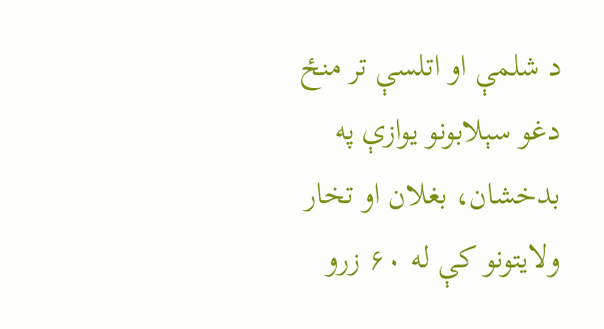د شلمې او اتلسې تر منځ دغو سېلابونو یوازې په بدخشان، بغلان او تخار ولایتونو کې له ۶۰ زرو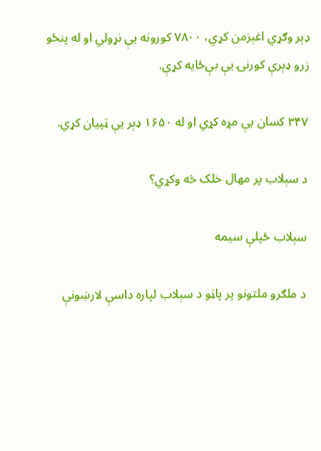ډېر وګړي اغېزمن کړي، ۷۸۰۰ کورونه يې نړولي او له پنځو زرو ډېرې کورنۍ يې بې‌ځایه کړې.

۳۴۷ کسان يې مړه کړي او له ۱۶۵۰ ډېر یې ټپيان کړي.

د سېلاب پر مهال خلک څه وکړي؟

سېلاب ځپلې سیمه

د ملګرو ملتونو پر پاڼو د سېلاب لپاره داسې لارښونې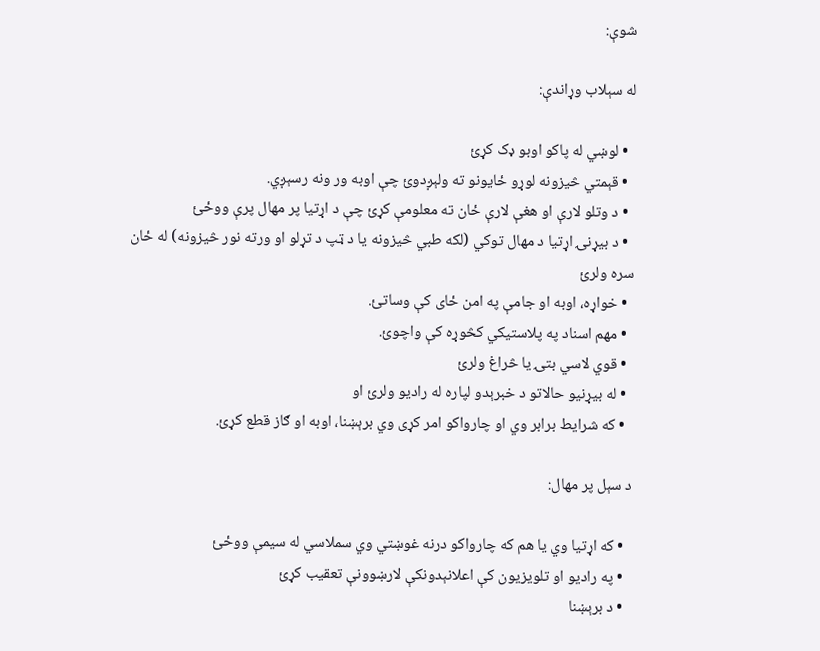شوې:

له سېلاب وړاندې:

  • لوښي له پاکو اوبو ډک کړئ
  • قېمتي څیزونه لوړو ځایونو ته ولېږدوئ چې اوبه ور ونه رسېږي.
  • د وتلو لارې او هغې لارې ځان ته معلومې کړئ چې د اړتیا پر مهال پرې ووځئ
  • د بيړنۍ اړتیا د مهال توکي (لکه طبي څیزونه يا د ټپ د تړلو او ورته نور څیزونه) له ځان سره ولرئ
  • خواړه، اوبه او جامې په امن ځای کې وساتئ.
  • مهم اسناد په پلاستيکي کڅوړه کې واچوئ.
  • قوي لاسي بتۍ یا څراغ ولرئ
  • له بیړنیو حالاتو د خبرېدو لپاره له رادیو ولرئ او
  • که شرایط برابر وي او چارواکو امر کړی وي برېښنا، اوبه او ګاز قطع کړئ.

د سېل پر مهال:

  • که اړتیا وي یا هم که چارواکو درنه غوښتي وي سملاسي له سیمې ووځئ
  • په رادیو او تلویزیون کې اعلانېدونکې لارښوونې تعقیب کړئ
  • د برېښنا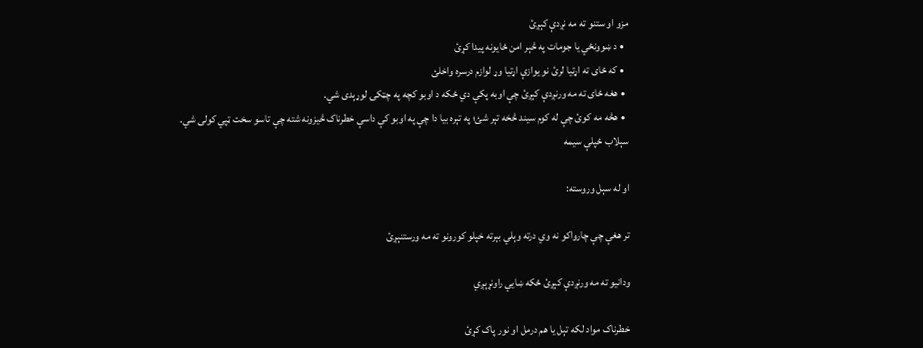مزو او ستنو ته مه نږدې کېږئ
  • د ښوونځي یا جومات په څېر امن ځایونه پیدا کړئ
  • که ځای ته اړتیا لرئ نو یوازې اړتیا وړ لوازم درسره واخلئ
  • هغه ځای ته مه ورنږدې کېږئ چې اوبه پکې دي ځکه د اوبو کچه په چټکۍ لوړېدی شي.
  • هڅه مه کوئ چې له کوم سیند څخه تېر شئ؛ په تېره بیا دا چې په اوبو کې داسې خطرناک څیزونه شته چې تاسو سخت ټپي کولی شي.
سېلاب ځپلې سیمه

او له سېل وروسته:

تر هغې چې چارواکو نه وي درته وېلي بېرته خپلو کورونو ته مه ورستنېږئ

ودانیو ته مه ورنږدې کېږئ ځکه ښايي راونړېږي

خطرناک مواد لکه تېل یا هم درمل او نور پاک کړئ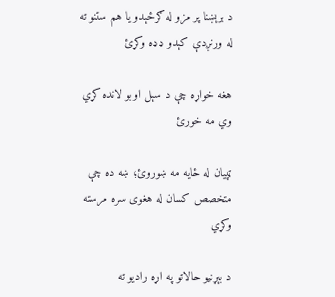د برېښنا پر مزو له ګرځېدو یا هم ستنو ته له ورنږدې کېدو ډډه وکړئ

هغه خواړه چې د سېل اوبو لانده کړي وي مه خورئ

ټپیان له ځایه مه ښوروئ؛ ښه ده چې متخصص کسان له هغوی سره مرسته وکړي

د بېړنیو حالاتو په اړه رادیو ته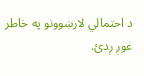د احتمالي لارښوونو په خاطر غوږ ږدئ.